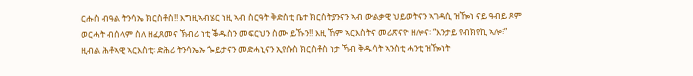ርሑስ ብዓል ትንሳኤ ክርስቶስ!! እግዚኣብሄር ነዚ ኣብ ስርዓት ቅድስቲ ቤተ ክርስትያንናን ኣብ ውልቃዊ ህይወትናን ኣገዳሲ ዝዀነ ናይ ዓብይ ጾም ወርሓት ብሰላም ስለ ዘፈጸመና ኽብሪ ነቲ ቕዱስን መፍርህን ስሙ ይኹን!! እዚ ኸም ኣርእስትና መሪጽናዮ ዘሎና፡ “እንታይ የብክየኪ ኣሎ፧” ዚብል ሕቶኣዊ ኣርእስቲ፡ ድሕሪ ትንሳኤኡ ጐይታናን መድሓኒናን ኢየሱስ ክርስቶስ ነታ ኻብ ቅዱሳት ኣንስቲ ሓንቲ ዝዀነት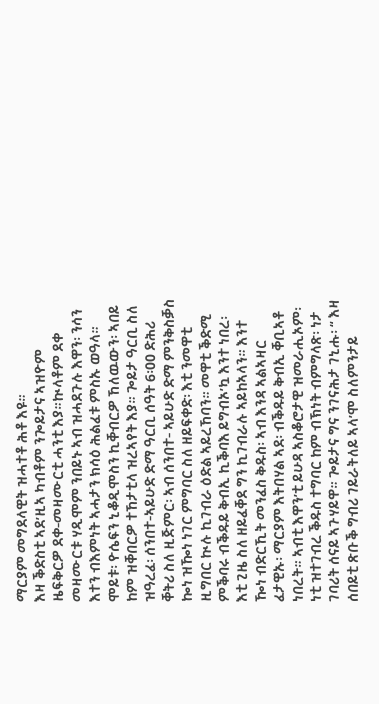ማርያም መግደላዊት ዝሓተቶ ሕቶ እዩ።
እዛ ቕድስቲ ኣደ’ዚኣ ካብቶም ንጐይታና ኣዝዮም ዜፍቅርዎ ደቀ-መዛሙርቲ ሓንቲ እያ።ኲላቶም ደቀ መዛሙርቱ ሃዲሞም ንበይኑ ኣብ ዝሓደጉሉ እዋን፡ ንሳን እተን ብእምነት ኣሓታን ክሳዕ ሕልፈቱ ምስኡ ወዓላ። ሞይቱ፡ ዮሴፍን ኒቆዲሞስን ኪቐብርዎ ኸለዉውን፡ ኣበይ ከም ዝቐበርዎ ተኸታቲላ ዝረኣየት እያ። ጐይታ ዓርቢ ስለ ዝዓረፈ፡ ሰንበተ-ኣይሁድ ድማ ዓርቢ ሰዓት 6፡00 ድሕሪ ቐትሪ ስለ ዚጅምር፡ ኣብ ሰንበተ- ኣይሁድ ድማ ምንቅስቓስ ኰነ ዝዀነ ነገር ምግባር ስለ ዘይፍቀድ፡ እቲ ንመዋቲ ዚግበር ኲሉ ኪገብራ ዕድል ኣይረኸባን። መዋቲ ቕድሚ ምቕባሩ ብቕዱይ ቅብኢ ኪቕባእ ይግብኦ’ኳ እንተ ነበረ፡ እቲ ጊዜ ስለ ዘይፈቐደ ግን ኪገብራሉ ኣይከኣላን። እንተ ዀነ ብድርኺት መንፈስ ቅዱስ፡ ኣብ እንዳ ኣልኣዛር ፈታዊኡ፡ ማርያም እትበሃል ኣደ፡ ብቕዱይ ቅብኢ ቐቢኣቶ ነበረት። ኣብቲ እዋን’ቲ ይሁዳ ኣስቆሮታዊ ዝመራሒኦም፡ ነቲ ዝተገብረ ቕዱስ ተግባር ከም ብኽነት ብምግላጽ፡ ነታ ገባሪት ሰናይ ኣጉሃይዋ። ጐይታና ግና ንገናሕታ ገኒሑ፡ “ እዛ ሰበይቲ ጽቡቕ ግብሪ ገይራትለይ ኣላ’ሞ ስለምንታይ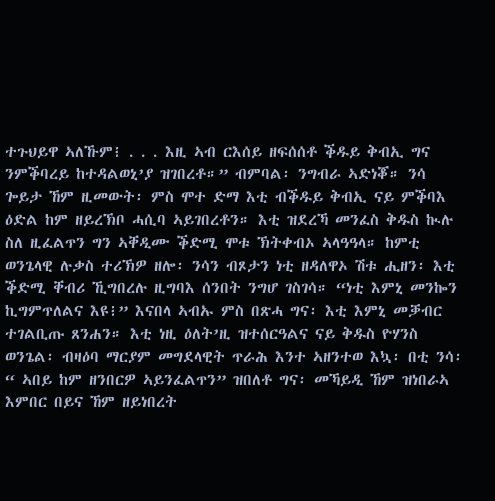ተጉህይዋ ኣለኹም፧ . . . እዚ ኣብ ርእሰይ ዘፍሰሰቶ ቕዱይ ቅብኢ ግና ንምቕባረይ ከተዳልወኒ’ያ ዝገበረቶ።” ብምባል፡ ንግብራ ኣድነቖ። ንሳ ጐይታ ኸም ዚመውት፡ ምስ ሞተ ድማ እቲ ብቕዱይ ቅብኢ ናይ ምቕባእ ዕድል ከም ዘይረኽቦ ሓሲባ ኣይገበረቶን። እቲ ዝደረኻ መንፈስ ቅዱስ ኲሉ ስለ ዚፈልጥን ግን ኣቐዲሙ ቕድሚ ሞቱ ኽትቀብኦ ኣላዓዓላ። ከምቲ ወንጌላዊ ሉቃስ ተሪኽዎ ዘሎ፡ ንሳን ብጾታን ነቲ ዘዳለዋኦ ሽቱ ሒዘን፡ እቲ ቕድሚ ቐብሪ ኺግበረሉ ዚግባእ ሰንበት ንግሆ ገስገሳ። “ነቲ እምኒ መንኰን ኪግምጥለልና እዩ፧” እናበላ ኣብኡ ምስ በጽሓ ግና፡ እቲ እምኒ መቓብር ተገልቢጡ ጸንሐን። እቲ ነዚ ዕለት’ዚ ዝተሰርዓልና ናይ ቅዱስ ዮሃንስ ወንጌል፡ ብዛዕባ ማርያም መግደላዊት ጥራሕ እንተ ኣዘንተወ እኳ፡ በቲ ንሳ፡ “ ኣበይ ከም ዘንበርዎ ኣይንፈልጥን” ዝበለቶ ግና፡ መኻይዲ ኸም ዝነበራኣ እምበር በይና ኸም ዘይነበረት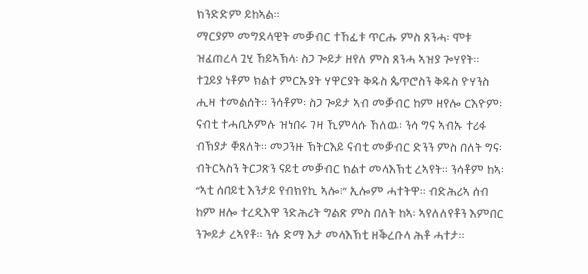ክንድድም ይከኣል።
ማርያም መግደላዊት መቓብር ተኸፊቱ ጥርሑ ምስ ጸንሓ፡ ሞቱ ዝፈጠረላ ጓሂ ኸይኣኽላ፡ ስጋ ጐይታ ዘየለ ምስ ጸንሓ ኣዝያ ጐሃየት። ተጓይያ ነቶም ክልተ ምርኡያት ሃዋርያት ቅዱስ ጴጥሮስን ቅዱስ ዮሃንስ ሒዛ ተመልሰት። ንሳቶም፡ ስጋ ጐይታ ኣብ መቓብር ከም ዘየሎ ርእዮም፡ ናብቲ ተሓቢኦምሉ ዝነበሩ ገዛ ኺምላሱ ኸለዉ፡ ንሳ ግና ኣብኡ ተሪፋ ብኽያታ ቐጸለት። መጋንዙ ኽትርእይ ናብቲ መቓብር ድንን ምስ በለት ግና፡ ብትርኣስን ትርጋጽን ናይቲ መቓብር ክልተ መላእኽቲ ረኣየት። ንሳቶም ከኣ፡ “ኣቲ ሰበይቲ እንታይ የብክየኪ ኣሎ፧” ኢሎም ሓተትዋ። ብድሕሪኣ ሰብ ከም ዘሎ ተረዲእዋ ንድሕሪት ግልጽ ምስ በለት ከኣ፡ ኣየለለየቶን እምበር ንጐይታ ረኣየቶ። ንሱ ድማ እታ መላእኽቲ ዘቕረቡላ ሕቶ ሓተታ።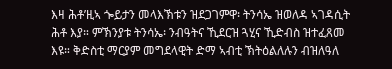እዛ ሕቶ’ዚኣ ጐይታን መላእኽቱን ዝደጋገምዋ፡ ትንሳኤ ዝወለዳ ኣገዳሲት ሕቶ እያ። ምኽንያቱ ትንሳኤ፡ ንብዓትና ኺደርዝ ጓሂና ኺድብስ ዝተፈጸመ እዩ። ቅድስቲ ማርያም መግደላዊት ድማ ኣብቲ ኽትዕልለሉን ብዝለዓለ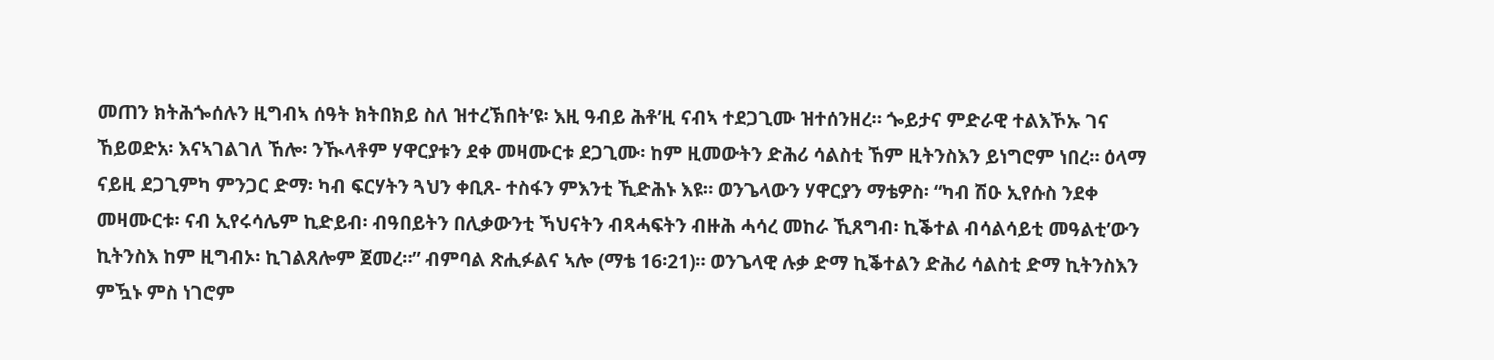መጠን ክትሕጐሰሉን ዚግብኣ ሰዓት ክትበክይ ስለ ዝተረኽበት’ዩ፡ እዚ ዓብይ ሕቶ’ዚ ናብኣ ተደጋጊሙ ዝተሰንዘረ። ጐይታና ምድራዊ ተልእኾኡ ገና ኸይወድአ፡ እናኣገልገለ ኸሎ፡ ንዂላቶም ሃዋርያቱን ደቀ መዛሙርቱ ደጋጊሙ፡ ከም ዚመውትን ድሕሪ ሳልስቲ ኸም ዚትንስእን ይነግሮም ነበረ። ዕላማ ናይዚ ደጋጊምካ ምንጋር ድማ፡ ካብ ፍርሃትን ጓህን ቀቢጸ- ተስፋን ምእንቲ ኺድሕኑ እዩ። ወንጌላውን ሃዋርያን ማቴዎስ፡ “ካብ ሽዑ ኢየሱስ ንደቀ መዛሙርቱ፡ ናብ ኢየሩሳሌም ኪድይብ፡ ብዓበይትን በሊቃውንቲ ኻህናትን ብጻሓፍትን ብዙሕ ሓሳረ መከራ ኺጸግብ፡ ኪቕተል ብሳልሳይቲ መዓልቲ’ውን ኪትንስእ ከም ዚግብኦ፡ ኪገልጸሎም ጀመረ።” ብምባል ጽሒፉልና ኣሎ (ማቴ 16፡21)። ወንጌላዊ ሉቃ ድማ ኪቕተልን ድሕሪ ሳልስቲ ድማ ኪትንስእን ምዃኑ ምስ ነገሮም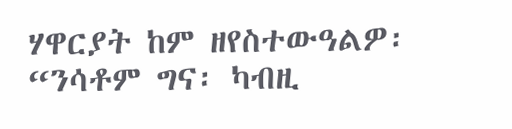ሃዋርያት ከም ዘየስተውዓልዎ፡ “ንሳቶም ግና፡ ካብዚ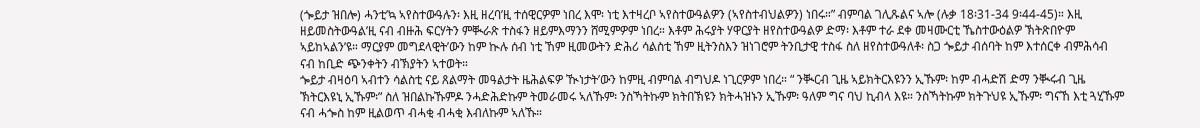(ጐይታ ዝበሎ) ሓንቲ’ኳ ኣየስተውዓሉን፡ እዚ ዘረባ’ዚ ተሰዊርዎም ነበረ እሞ፡ ነቲ እተዛረቦ ኣየስተውዓልዎን (ኣየስተብህልዎን) ነበሩ።” ብምባል ገሊጹልና ኣሎ (ሉቃ 18፡31-34 9፡44-45)። እዚ ዘይመስትውዓል’ዚ ናብ ብዙሕ ፍርሃትን ምቚራጽ ተስፋን ዘይምእማንን ሸሚምዎም ነበረ። እቶም ሕሩያት ሃዋርያት ዘየስተውዓልዎ ድማ፡ እቶም ተራ ደቀ መዛሙርቲ ኼስተውዕልዎ ኽትጽበዮም ኣይከኣልን’ዩ። ማርያም መግደላዊት’ውን ከም ኲሉ ሰብ ነቲ ኸም ዚመውትን ድሕሪ ሳልስቲ ኸም ዚትንስእን ዝነገሮም ትንቢታዊ ተስፋ ስለ ዘየስተውዓለቶ፡ ስጋ ጐይታ ብሰባት ከም እተሰርቀ ብምሕሳብ ናብ ከቢድ ጭንቀትን ብኽያትን ኣተወት።
ጐይታ ብዛዕባ ኣብተን ሳልስቲ ናይ ጸልማት መዓልታት ዜሕልፍዎ ዂነታት’ውን ከምዚ ብምባል ብግህዶ ነጊርዎም ነበረ። “ ንቚርብ ጊዜ ኣይክትርእዩንን ኢኹም፡ ከም ብሓድሽ ድማ ንቚሩብ ጊዜ ኽትርእዩኒ ኢኹም፡” ስለ ዝበልኩኹምዶ ንሓድሕድኩም ትመራመሩ ኣለኹም፡ ንስኻትኩም ክትበኽዩን ክትሓዝኑን ኢኹም፡ ዓለም ግና ባህ ኪብላ እዩ። ንስኻትኩም ክትጉህዩ ኢኹም፡ ግናኸ እቲ ጓሂኹም ናብ ሓጐስ ከም ዚልወጥ ብሓቂ ብሓቂ እብለኩም ኣለኹ።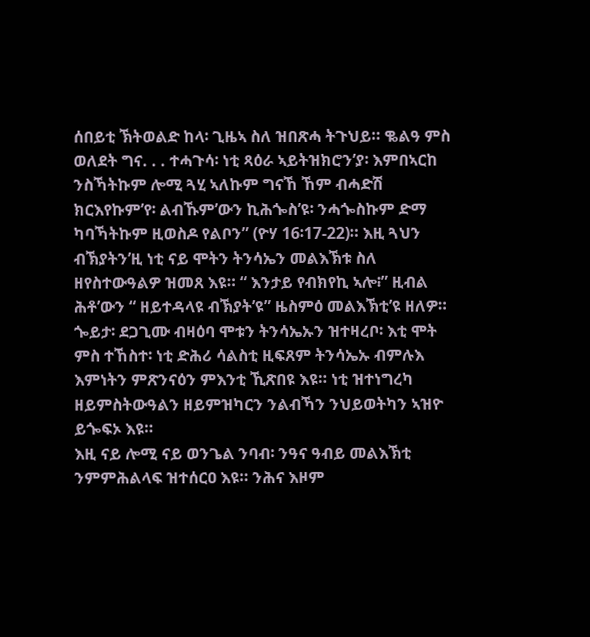ሰበይቲ ኽትወልድ ከላ፡ ጊዜኣ ስለ ዝበጽሓ ትጉህይ። ቈልዓ ምስ ወለደት ግና. . . ተሓጉሳ፡ ነቲ ጻዕራ ኣይትዝክሮን’ያ፡ እምበኣርከ ንስኻትኩም ሎሚ ጓሂ ኣለኩም ግናኸ ኸም ብሓድሽ ክርእየኩም’የ፡ ልብኹም’ውን ኪሕጐስ’ዩ፡ ንሓጐስኩም ድማ ካባኻትኩም ዚወስዶ የልቦን” (ዮሃ 16፡17-22)። እዚ ጓህን ብኽያትን’ዚ ነቲ ናይ ሞትን ትንሳኤን መልእኽቱ ስለ ዘየስተውዓልዎ ዝመጸ እዩ። “ እንታይ የብክየኪ ኣሎ፧” ዚብል ሕቶ’ውን “ ዘይተዳላዩ ብኽያት’ዩ” ዜስምዕ መልእኽቲ’ዩ ዘለዎ። ጐይታ፡ ደጋጊሙ ብዛዕባ ሞቱን ትንሳኤኡን ዝተዛረቦ፡ እቲ ሞት ምስ ተኸስተ፡ ነቲ ድሕሪ ሳልስቲ ዚፍጸም ትንሳኤኡ ብምሉእ እምነትን ምጽንናዕን ምእንቲ ኺጽበዩ እዩ። ነቲ ዝተነግረካ ዘይምስትውዓልን ዘይምዝካርን ንልብኻን ንህይወትካን ኣዝዮ ይጐፍኦ እዩ።
እዚ ናይ ሎሚ ናይ ወንጌል ንባብ፡ ንዓና ዓብይ መልእኽቲ ንምምሕልላፍ ዝተሰርዐ እዩ። ንሕና እዞም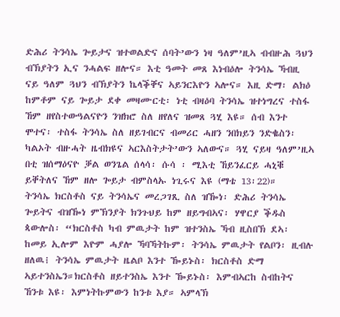ድሕሪ ትንሳኤ ጐይታና ዝተወልድና ሰባት’ውን ነዛ ዓለም’ዚኣ ብብዙሕ ጓህን ብኽያትን ኢና ንሓልፍ ዘሎና። እቲ ዓመት መጸ እነብዕሎ ትንሳኤ ኻብዚ ናይ ዓለም ጓህን ብኽያትን ኬላቕቐና ኣይንርእዮን ኣሎና። እዚ ድማ፡ ልክዕ ከምቶም ናይ ጐይታ ደቀ መዛሙርቲ፡ ነቲ ብዛዕባ ትንሳኤ ዝተነግረና ተስፋ ኸም ዘየስተውዓልናዮን ንዝክሮ ስለ ዘየለና ዝመጸ ጓሂ እዩ። ሰብ እንተ ሞተና፡ ተስፋ ትንሳኤ ስለ ዘይገብርና ብመሪር ሓዘን ንበክይን ንድቈስን፡ ካልኦት ብዙሓት ዜብክዩና ኣርእስትታት’ውን ኣለውና። ጓሂ ናይዛ ዓለም’ዚኣ በቲ ዝሰማዕናዮ ቓል ወንጌል ሰላሳ፡ ሱሳ ፡ ሚእቲ ኸይንፈርይ ሓኒቑ ይቐትለና ኸም ዘሎ ጐይታ ብምስላኡ ነጊሩና እዩ (ማቴ 13፡22)።
ትንሳኤ ክርስቶስ ናይ ትንሳኤና መረጋገጺ ስለ ዝዀነ፡ ድሕሪ ትንሳኤ ጐይትና ብዝዀነ ምኽንያት ክንጉህይ ከም ዘይግብኣና፡ ሃዋርያ ቕዱስ ጳውሎስ፡ “ክርስቶስ ካብ ምዉታት ከም ዝተንስኤ ኻብ ዚስበኽ ደኣ፡ ከመይ ኢሎም እዮም ሓያሎ ኻባኻትኩም፡ ትንሳኤ ምዉታት የልቦን፡ ዚብሉ ዘለዉ፧ ትንሳኤ ምዉታት ዜልቦ እንተ ዀይኑስ፡ ክርስቶስ ድማ ኣይተንስኤን።ክርስቶስ ዘይተንስኤ እንተ ዀይኑስ፡ እምብኣርከ ስብከትና ኸንቱ እዩ፡ እምነትኩምውን ከንቱ እያ። ኣምላኽ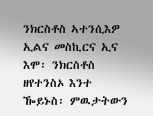ንክርስቶስ ኣተንሲእዎ ኢልና መስኪርና ኢና እሞ፡ ንክርስቶስ ዘየተንስኦ እንተ ዀይኑስ፡ ምዉታትውን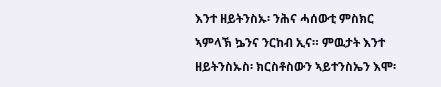እንተ ዘይትንስኡ፡ ንሕና ሓሰውቲ ምስክር ኣምላኽ ኴንና ንርከብ ኢና። ምዉታት እንተ ዘይትንስኡስ፡ ክርስቶስውን ኣይተንስኤን እሞ፡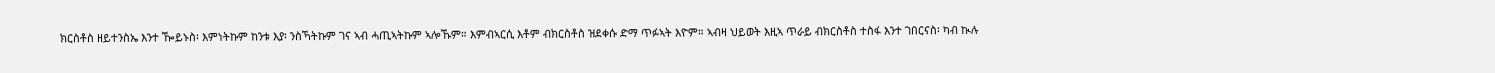ክርስቶስ ዘይተንስኤ እንተ ዀይኑስ፡ እምነትኩም ከንቱ እያ፡ ንስኻትኩም ገና ኣብ ሓጢኣትኩም ኣሎኹም። እምብኣርሲ እቶም ብክርስቶስ ዝደቀሱ ድማ ጥፉኣት እዮም። ኣብዛ ህይወት እዚኣ ጥራይ ብክርስቶስ ተስፋ እንተ ገበርናስ፡ ካብ ኲሉ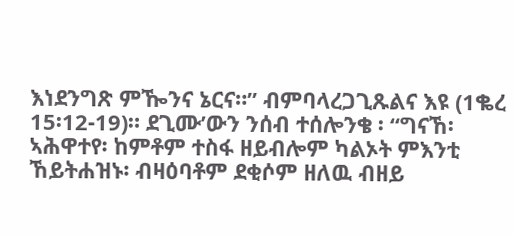እነደንግጽ ምዀንና ኔርና።” ብምባላረጋጊጹልና እዩ (1ቈረ 15፡12-19)። ደጊሙ’ውን ንሰብ ተሰሎንቄ ፡ “ግናኸ፡ ኣሕዋተየ፡ ከምቶም ተስፋ ዘይብሎም ካልኦት ምእንቲ ኸይትሐዝኑ፡ ብዛዕባቶም ደቂሶም ዘለዉ ብዘይ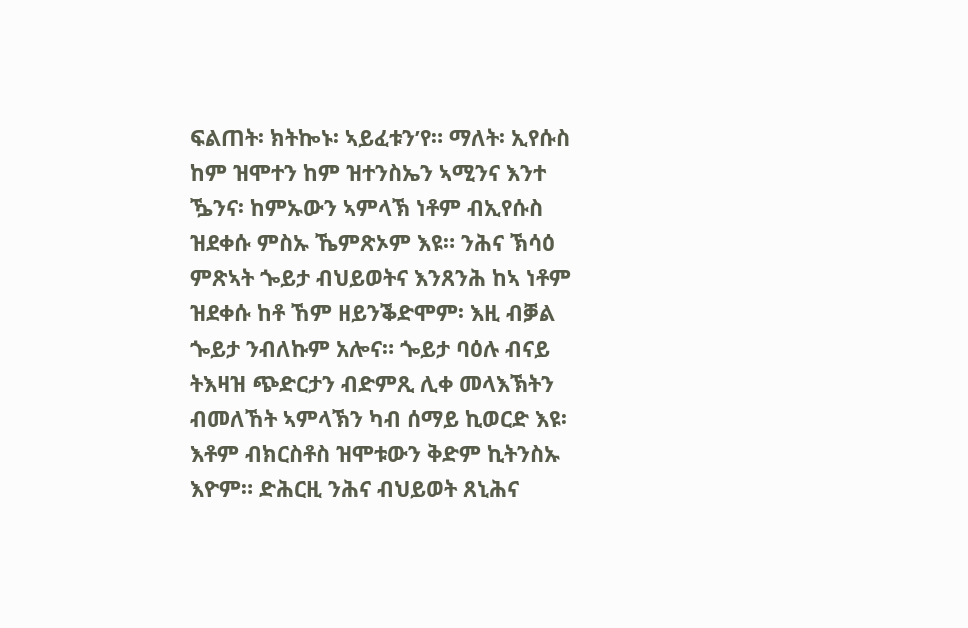ፍልጠት፡ ክትኰኑ፡ ኣይፈቱን’የ። ማለት፡ ኢየሱስ ከም ዝሞተን ከም ዝተንስኤን ኣሚንና እንተ ዄንና፡ ከምኡውን ኣምላኽ ነቶም ብኢየሱስ ዝደቀሱ ምስኡ ኼምጽኦም እዩ። ንሕና ኽሳዕ ምጽኣት ጐይታ ብህይወትና እንጸንሕ ከኣ ነቶም ዝደቀሱ ከቶ ኸም ዘይንቕድሞም፡ እዚ ብቓል ጐይታ ንብለኩም አሎና። ጐይታ ባዕሉ ብናይ ትእዛዝ ጭድርታን ብድምጺ ሊቀ መላእኽትን ብመለኸት ኣምላኽን ካብ ሰማይ ኪወርድ እዩ፡ እቶም ብክርስቶስ ዝሞቱውን ቅድም ኪትንስኡ እዮም። ድሕርዚ ንሕና ብህይወት ጸኒሕና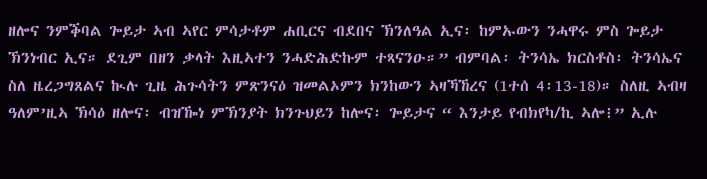ዘሎና ንምቕባል ጐይታ ኣብ ኣየር ምሳታቶም ሐቢርና ብደበና ኽንለዓል ኢና፡ ከምኡውን ንሓዋሩ ምስ ጐይታ ኽንነብር ኢና። ደጊም በዘን ቃላት እዚኣተን ንሓድሕድኩም ተጻናንዑ።” ብምባል፡ ትንሳኤ ክርስቶስ፡ ትንሳኤና ስለ ዜረጋግጸልና ኲሉ ጊዜ ሕጉሳትን ምጽንናዕ ዝመልኦምን ክንከውን ኣዛኻኸረና (1ተሰ 4፡13-18)። ስለዚ ኣብዛ ዓለም’ዚኣ ኽሳዕ ዘሎና፡ ብዝዀነ ምኽንያት ክንጉህይን ከሎና፡ ጐይታና “ እንታይ የብክየካ/ኪ ኣሎ፧” ኢሉ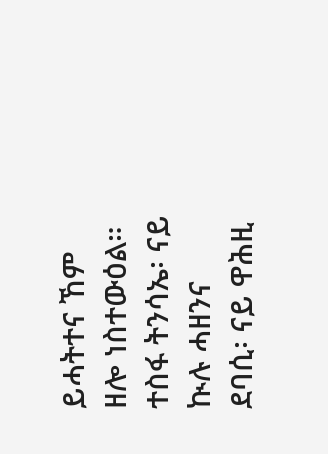ይሓትተና ኸም ዘሎ ነስተውዕል። ተስፋ ትንሳኤ፡ ናይ ኲሉ ሓዘንና ደባሲ፡ ናይ ዋሕዚ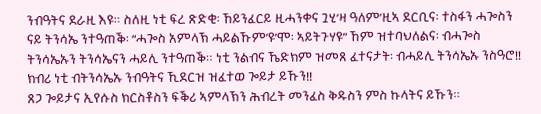ንብዓትና ደራዚ እዩ። ስለዚ ነቲ ፍረ ጽድቂ፡ ኸይንፈርይ ዚሓንቀና ጓሂ’ዛ ዓለም’ዚኣ ደርቢና፡ ተስፋን ሓጐስን ናይ ትንሳኤ ንተዓጠቕ፡ “ሓጐስ አምላኽ ሓይልኹም’ዩ’ሞ፡ ኣይትጉሃዩ” ኸም ዝተባህለልና፡ ብሓጐስ ትንሳኤኡን ትንሳኤናን ሓይሊ ንተዓጠቕ። ነቲ ንልብና ኼድክም ዝመጸ ፈተናታት፡ ብሓይሊ ትንሳኤኡ ንስዓሮ!! ክብሪ ነቲ ብትንሳኤኡ ንብዓትና ኺደርዝ ዝፈተወ ጐይታ ይኹን!!
ጸጋ ጐይታና ኢየሱስ ክርስቶስን ፍቕሪ ኣምላኽን ሕብረት መንፈስ ቅዱስን ምስ ኩላትና ይኹን።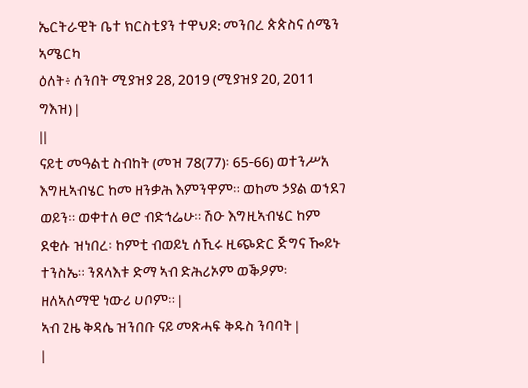ኤርትራዊት ቤተ ክርስቲያን ተዋህዶ: መንበረ ጵጵስና ሰሜን ኣሜርካ
ዕለት፥ ሰንበት ሚያዝያ 28, 2019 (ሚያዝያ 20, 2011 ግእዝ) |
||
ናይቲ መዓልቲ ስብከት (መዝ 78(77)፡ 65-66) ወተንሥአ እግዚኣብሄር ከመ ዘንቃሕ እምንዋም። ወከመ ኃያል ወኀደገ ወይን። ወቀተለ ፀሮ ብድኅሬሁ። ሽዑ እግዚኣብሄር ከም ደቂሱ ዝነበረ፡ ከምቲ ብወይኒ ሰኺሩ ዚጭድር ጅግና ዀይኑ ተንስኤ። ንጸላእቱ ድማ ኣብ ድሕሪኦም ወቕዖም፡ ዘለኣለማዊ ነውሪ ሀቦም። |
ኣብ ጊዜ ቅዳሴ ዝንበቡ ናይ መጽሓፍ ቅዱስ ንባባት |
|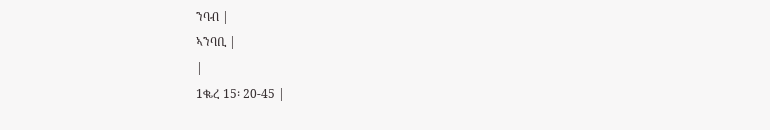ንባብ |
ኣንባቢ |
|
1ቈረ 15፡ 20-45 |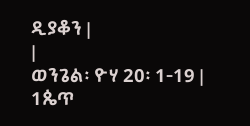ዲያቆን |
|
ወንጌል፡ ዮሃ 20፡ 1-19 |
1ጴጥ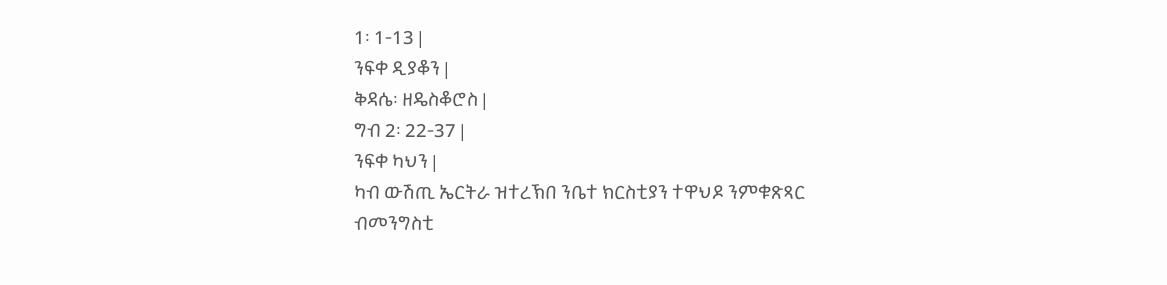1፡ 1-13 |
ንፍቀ ዲያቆን |
ቅዳሴ፡ ዘዴስቆሮስ |
ግብ 2፡ 22-37 |
ንፍቀ ካህን |
ካብ ውሽጢ ኤርትራ ዝተረኽበ ንቤተ ክርስቲያን ተዋህዶ ንምቁጽጻር ብመንግስቲ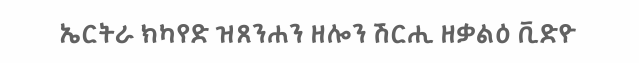ኤርትራ ክካየድ ዝጸንሐን ዘሎን ሽርሒ ዘቃልዕ ቪድዮ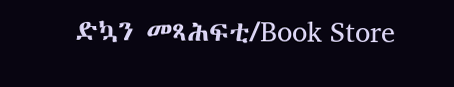ድኳን መጻሕፍቲ/Book Store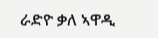ራድዮ ቃለ ኣዋዲ